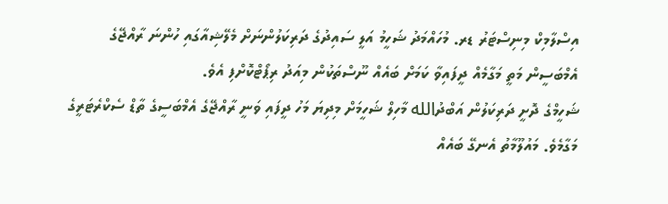އިސްލާމިކް މިނިސްޓަރު ޑރ. މުހައްމަދު ޝަހީމު އަލީ ސައިދުގެ ދަރިކަލުންނަށް މެލޭޝިއާގައި ހުންނަ ރާއްޖޭގެ އެމްބަސީން މަތީ މަގާމެއް ދީފައިވާ ކަމަށް ބައެއް ނޫސްތަކުން މިއަދު ރިޕޯޓްކޮށްފި އެވެ.
ޝަހީމްގެ ދޮށީ ދަރިކަލުން އަބްދުالله މާހިލް ޝަހީމަށް މިދިޔަ މަހު ދީފައި ވަނީ ރާއްޖޭގެ އެމްބަސީގެ ތާޑް ސެކްރެޓަރީގެ މަގާމެވެ. މައުލޫމާތު އެނގޭ ބައެއް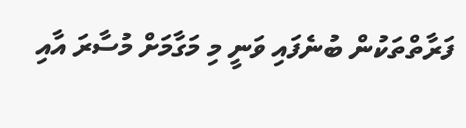ފަރާތްތަކުން ބުނެފައި ވަނީ މި މަގާމަށް މުސާރަ އާއި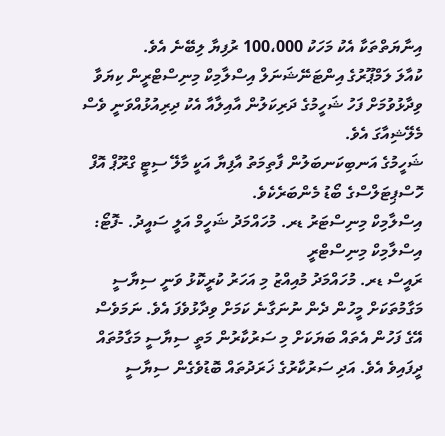އިނާޔަތްތަކާ އެކު މަހަކު 100،000 ރުފިޔާ ލިބޭނެ އެވެ.
ކުއާލަ ލަމްޕޫރުގެ އިންޓަނޭޝަނަލް އިސްލާމިކް މިނިސްޓްރީން ކިޔަވާ ވިދާޅުވުމަށް ފަހު ޝަހީމުގެ ދަރިކަލުން އާއިލާއާ އެކު ދިރިއުޅުއްވަނީ ވެސް މެލޭޝިއާގަ އެވެ.
ޝަހީމުގެ އަނބިކަނބަލުން ފާތިމަތު އާފިޔާ އަކީ މާލޭ ސިޓީ ގްރޫޕް އޮފް ހޮސްޕިޓަލްސްގެ ބޯޑު މެންބަރެކެވެ.
އިސްލާމިކް މިނިސްޓަރު ޑރ. މުހައްމަދު ޝަހީމް އަލީ ސައީދު. -ފޮޓޯ: އިސްލާމިކް މިނިސްޓްރީ
ރައީސް ޑރ. މުހައްމަދު މުއިއްޒު މި އަހަރު ކުރީކޮޅު ވަނީ ސިޔާސީ މަގާމުތަކަށް މީހުން ދެން ނުނަގާނެ ކަމަށް ވިދާޅުވެފަ އެވެ. ނަމަވެސް އޭގެ ފަހުން އެތައް ބަޔަކަށް މި ސަރުކާރުން މަތީ ސިޔާސީ މަގާމުތައް ދީފައިވެ އެވެ. އަދި ސަރުކާރުގެ ޚަރަދުތައް ބޮޑުވެގެން ސިޔާސީ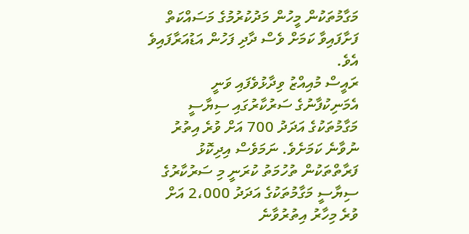މަގާމުތަކުން މީހުން މަދުކުރުމުގެ މަސައްކަތް ފަށާފައިވާ ކަމަށް ވެސް ދާދި ފަހުން އަޑުއަރާފައިވެ އެވެ.
ރައީސް މުއިއްޒު ވިދާޅުވެފައި ވަނީ އެމަނިކުފާނުގެ ސަރުކާރުގައި ސިޔާސީ މަގާމުތަކުގެ އަދަދު 700 އަށް ވުރެ އިތުރު ނުވާނެ ކަމަށެވެ. ނަމަވެސް އިދިކޮޅު ފަރާތްތަކުން ތުހުމަތު ކުރަނީ މި ސަރުކާރުގެ ސިޔާސީ މަގާމުތަކުގެ އަދަދު 2،000 އަށް ވުރެ މިހާރު އިތުރުވާނެ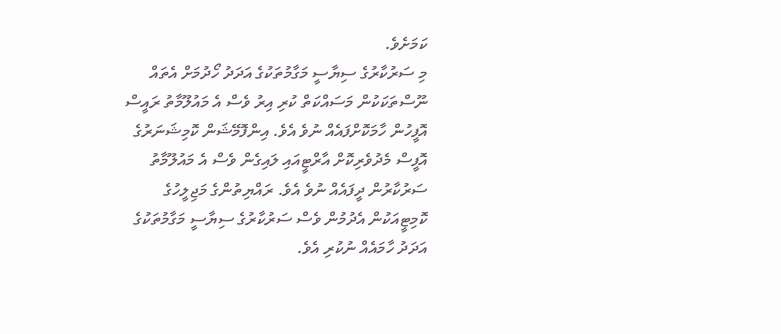ކަމަށެވެ.
މި ސަރުކާރުގެ ސިޔާސީ މަގާމުތަކުގެ އަދަދު ހޯދުމަށް އެތައް ނޫސްތަކަކުން މަސައްކަތް ކުރި އިރު ވެސް އެ މައުލޫމާތު ރައީސް އޮފީހުން ހާމަކޮށްފައެއް ނުވެ އެވެ. އިންފޮމޭޝަން ކޮމިޝަނަރުގެ އޮފީސް މެދުވެރިކޮށް އާރްޓީއައި ލައިގެން ވެސް އެ މައުލޫމާތު ސަރުކާރުން ދީފައެއް ނުވެ އެވެ. ރައްޔިތުންގެ މަޖިލީހުގެ ކޮމިޓީއަކުން އެދުމުން ވެސް ސަރުކާރުގެ ސިޔާސީ މަގާމުތަކުގެ އަދަދު ހާމައެއް ނުކުރި އެވެ.